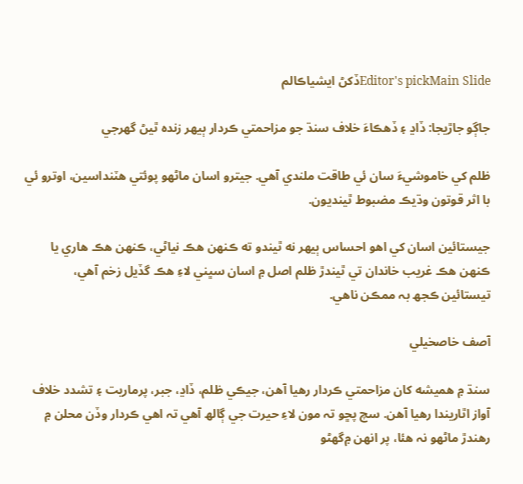Editor's pickMain Slideڏکڻ ايشياڪالم

جاڳو جاڙيجا: ڏاڍ ۽ ڏھڪاءَ خلاف سنڌ جو مزاحمتي ڪردار ٻيهر زنده ٿيڻ گهرجي

ظلم کي خاموشيءَ سان ئي طاقت ملندي آهي. جيترو اسان ماڻهو پوئتي هٽنداسين، اوترو ئي با اثر قوتون وڌيڪ مضبوط ٿينديون.

جيستائين اسان کي اهو احساس ٻيهر نه ٿيندو ته ڪنهن هڪ نياڻي، ڪنهن هڪ هاري يا ڪنهن هڪ غريب خاندان تي ٿيندڙ ظلم اصل ۾ اسان سڀني لاءِ هڪ گڏيل زخم آهي، تيستائين ڪجھ بہ ممڪن ناهي.

آصف خاصخيلي

سنڌ ۾ هميشه کان مزاحمتي ڪردار رھيا آھن، جيڪي ظلم، ڏاڍ، جبر، پرماريت ۽ تشدد خلاف آواز اٿاريندا رهيا آھن. سچ پڇو تہ مون لاءِ حيرت جي ڳالھ آھي تہ اهي ڪردار وڏن محلن ۾ رھندڙ ماڻھو نہ ھئا، پر انھن ۾گھڻو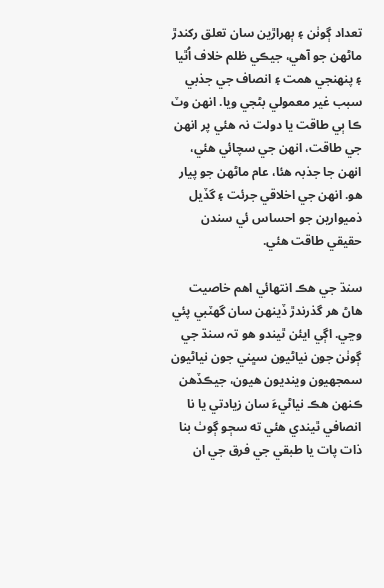تعداد ڳوٺن ۽ ٻھراڙين سان تعلق رکندڙ ماڻھن جو آھي، جيڪي ظلم خلاف اُٿيا ۽ پنهنجي همت ۽ انصاف جي جذبي سبب غير معمولي بڻجي ويا. انهن وٽ ڪا ٻي طاقت يا دولت نہ ھئي پر انھن جي طاقت، انھن جي سچائي ھئي، انھن جا جذبہ ھئا، عام ماڻھن جو پيار ھو. انھن جي اخلاقي جرئت ۽ گڏيل ذميوارين جو احساس ئي سندن حقيقي طاقت هئي.

سنڌ جي ھڪ انتھائي اھم خاصيت ھاڻ ھر گذرندڙ ڏينھن سان گھٽبي پئي وڃي. اڳي ايئن ٿيندو ھو تہ سنڌ جي ڳوٺن جون نياڻيون سڀني جون نياڻيون سمجهيون وينديون هيون، جيڪڏهن ڪنهن ھڪ نياڻيءَ سان زيادتي يا نا انصافي ٿيندي هئي ته سڄو ڳوٺ بنا ذات پات يا طبقي جي فرق جي ان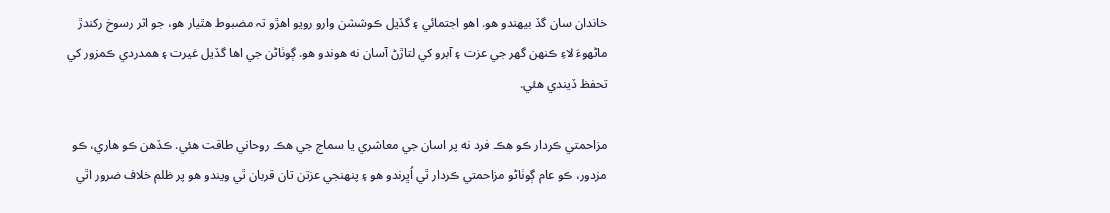خاندان سان گڏ بيهندو هو. اهو اجتمائي ۽ گڏيل ڪوششن وارو رويو اهڙو تہ مضبوط هٿيار هو، جو اثر رسوخ رکندڙ ماڻھوءَ لاءِ ڪنهن گھر جي عزت ۽ آبرو کي لتاڙڻ آسان نه هوندو هو. ڳوٺاڻن جي اها گڏيل غيرت ۽ همدردي ڪمزور کي تحفظ ڏيندي هئي.

مزاحمتي ڪردار ڪو هڪ فرد نه پر اسان جي معاشري يا سماج جي هڪ روحاني طاقت هئي. ڪڏهن ڪو هاري، ڪو مزدور، ڪو عام ڳوٺاڻو مزاحمتي ڪردار ٿي اُڀرندو ھو ۽ پنهنجي عزتن تان قربان ٿي ويندو ھو پر ظلم خلاف ضرور اٿي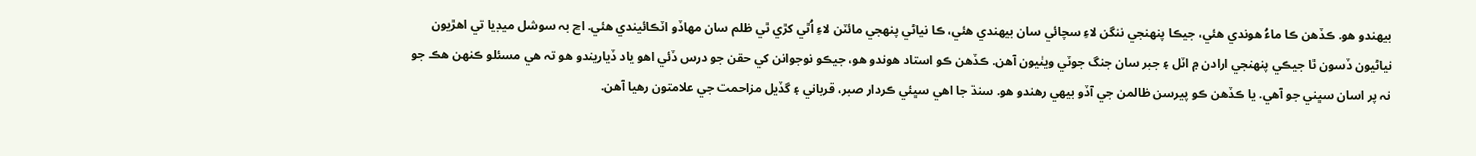بيھندو ھو. ڪڏهن ڪا ماءُ هوندي هئي، جيڪا پنهنجي ننگن لاءِ سچائي سان بيهندي هئي، ڪا نياڻي پنھجي مائٽن لاءِ اُٿي کڙي ٿي ظلم سان مھاڏو اٽڪائيندي ھئي. اڃ بہ سوشل ميڊيا تي اھڙيون نياڻيون ڏسون ٿا جيڪي پنھنجي ارادن ۾ اٽل ۽ جبر سان جنگ جوٽي ويٺيون آھن. ڪڏهن ڪو استاد هوندو ھو، جيڪو نوجوانن کي حقن جو درس ڏئي اھو ياد ڏياريندو ھو تہ ھي مسئلو ڪنھن ھڪ جو نہ پر اسان سڀني جو آھي. يا ڪڏهن ڪو پيرسن ظالمن جي آڏو بيهي رھندو ھو. سنڌ جا اهي سڀئي ڪردار صبر، قرباني ۽ گڏيل مزاحمت جي علامتون رھيا آھن.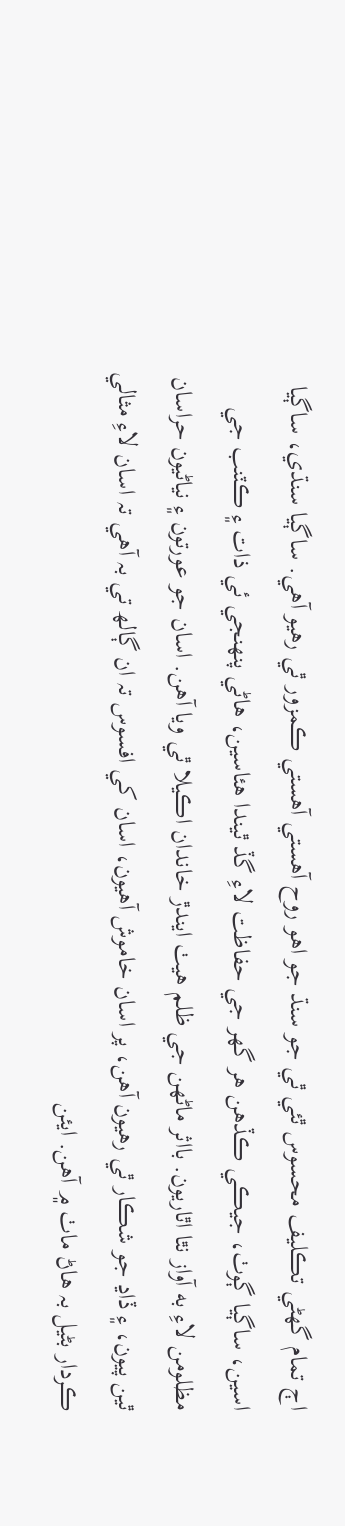اڄ تمام گھڻي تڪليف محسوس ٿئي ٿي جو سنڌ جو اهو روح آهستي آهستي ڪمزور ٿي رهيو آهي. ساڳيا سنڌي، ساڳيا اسين، ساڳيا ڳوٺ، جيڪي ڪڏهن هر گھر جي حفاظت لاءِ گڏ ٿيندا هئاسين، هاڻي پنهنجي ئي ذات ۽ ڪٽنب جي مظلومن لاءِ به آواز نٿا اٿاريون. بااثر ماڻهن جي ظلم هيٺ ايندڙ خاندان اڪيلا ٿي ويا آهن. اسان جو عورتون ۽ نياڻيون حراسان ٿين پيون، ۽ ڏاڍ جو شڪار ٿي رهيون آهن، پر اسان خاموش آھيون، اسان کي افسوس تہ ان ڳالھ تي بہ آھي تہ اسان لاءِ مثالي ڪردار بڻيل بہ ھاڻ ماٺ ۾ آھن. ايئن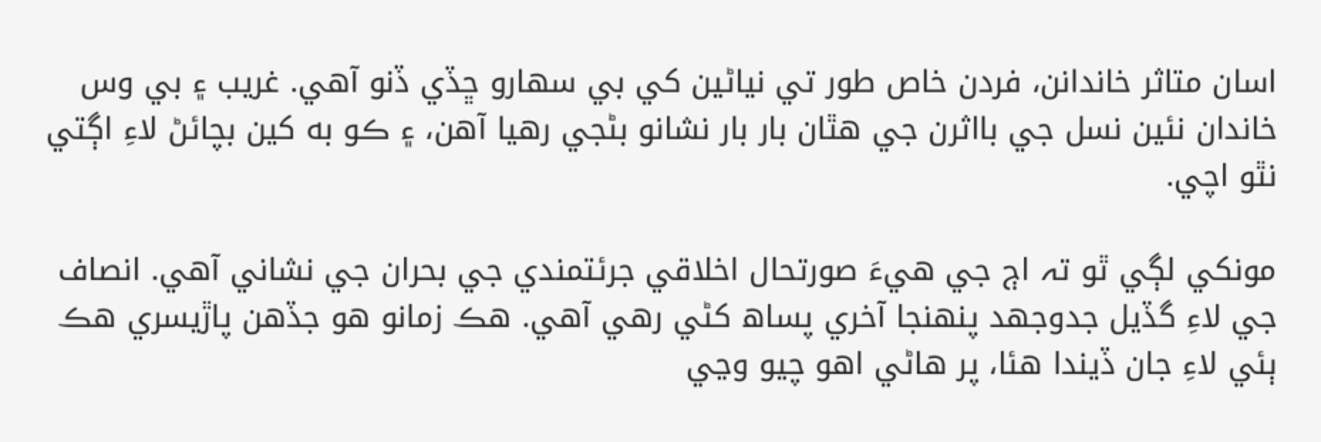اسان متاثر خاندانن، فردن خاص طور تي نياڻين کي بي سهارو ڇڏي ڏنو آهي. غريب ۽ بي وس خاندان نئين نسل جي بااثرن جي هٿان بار بار نشانو بڻجي رهيا آهن، ۽ ڪو به کين بچائڻ لاءِ اڳتي نٿو اچي.

مونکي لڳي ٿو تہ اڄ جي ھيءَ صورتحال اخلاقي جرئتمندي جي بحران جي نشاني آهي. انصاف جي لاءِ گڏيل جدوجھد پنھنجا آخري پساھ کڻي رھي آھي. ھڪ زمانو ھو جڏھن پاڙيسري هڪ ٻئي لاءِ جان ڏيندا ھئا، پر هاڻي اھو چيو وڃي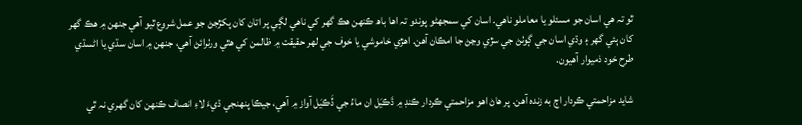ٿو تہ هي اسان جو مسئلو يا معاملو ناهي. اسان کي سمجھڻو پوندو تہ اھا باھ ڪنھن ھڪ گھر کي ناھي لڳي پر اتان کان پکڙجڻ جو عمل شروع ٿيو آھي جنھن ۾ ھڪ گھر کان ٻئي گھر ۽ وڌي اسان جي ڳوٺڻ جي سڙي وڃڻ جا امڪان آھن. اهڙي خاموشي يا خوف جي لھر حقيقت ۾ ظالمن کي ھٿي ورٺرائڻ آھي، جنھن ۾ اسان سڌي يا اڻسڌي طرح خود ذميوار آھيون.

شايد مزاحمتي ڪردار اڄ به زنده آھن. پر ھاڻ اھو مزاحمتي ڪردار ڪنڊ ۾ ڌَڪيَل ان ماءُ جي ڏَڪيَل آواز ۾ آهي، جيڪا پنهنجي ڌيءَ لاءِ انصاف ڪنھن کان گهري نہ ٿي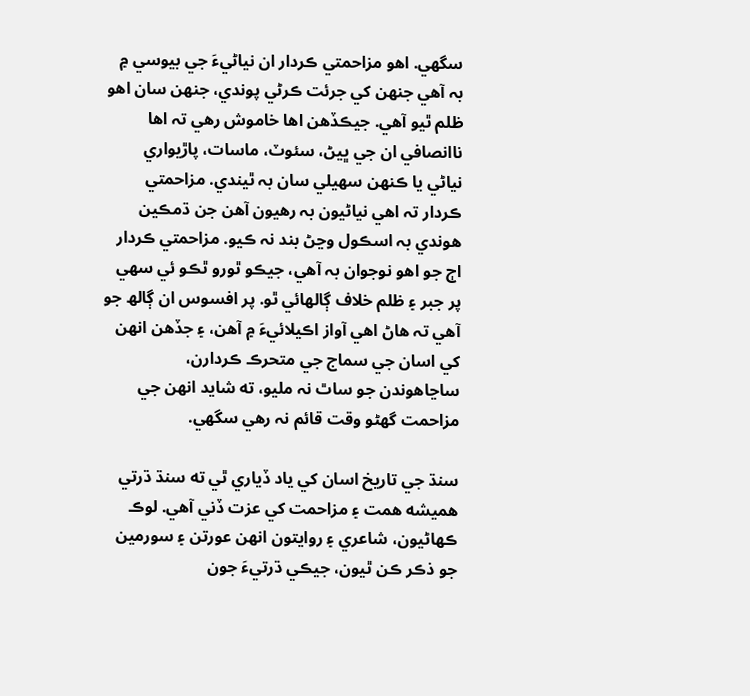سگھي. اھو مزاحمتي ڪردار ان نياڻيءَ جي بيوسي ۾ بہ آھي جنھن کي جرئت ڪرڻي پوندي، جنھن سان اھو ظلم ٿيو آھي. جيڪڏھن اھا خاموش رھي تہ اھا ناانصافي ان جي ڀيڻ، سئوٽ، ماسات، پاڙيواري نياڻي يا ڪنھن سھيلي سان بہ ٿيندي. مزاحمتي ڪردار تہ اھي نياڻيون بہ رھيون آھن جن ڌمڪين ھوندي بہ اسڪول وڃڻ بند نہ ڪيو. مزاحمتي ڪردار اڄ جو اهو نوجوان بہ آهي، جيڪو ٿورو ٿڪو ئي سھي پر جبر ۽ ظلم خلاف ڳالهائي ٿو. پر افسوس ان ڳالھ جو آھي تہ ھاڻ اھي آواز اڪيلائيءَ ۾ آهن، ۽ جڏهن انھن کي اسان جي سماج جي متحرڪ ڪردارن، ساڃاھوندن جو ساٿ نہ مليو، ته شايد انهن جي مزاحمت گهڻو وقت قائم نہ رهي سگھي.

سنڌ جي تاريخ اسان کي ياد ڏياري ٿي ته سنڌ ڌرتي هميشه همت ۽ مزاحمت کي عزت ڏني آهي. لوڪ ڪهاڻيون، شاعري ۽ روايتون انهن عورتن ۽ سورمين جو ذڪر ڪن ٿيون، جيڪي ڌرتيءَ جون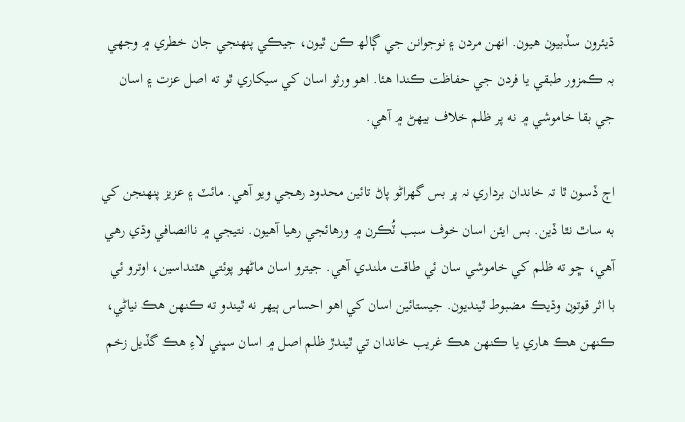ڌيئرون سڏبيون هيون. انهن مردن ۽ نوجوانن جي ڳالھ ڪن ٿيون، جيڪي پنهنجي جان خطري ۾ وجھي بہ ڪمزور طبقي يا فردن جي حفاظت ڪندا هئا. اهو ورثو اسان کي سيکاري ٿو ته اصل عزت ۽ اسان جي بقا خاموشي ۾ نه پر ظلم خلاف بيهڻ ۾ آهي.

اڄ ڏسون ٿا تہ خاندان برداري نہ پر بس گھراڻو پاڻ تائين محدود رھجي ويو آھي. مائٽ ۽ عزيز پنهنجن کي به ساٿ نٿا ڏين. بس ايئن اسان خوف سبب ٽُڪرن ۾ ورهائجي رھيا آھيون. نتيجي ۾ ناانصافي وڌي رهي آهي، ڇو ته ظلم کي خاموشي سان ئي طاقت ملندي آهي. جيترو اسان ماڻهو پوئتي هٽنداسين، اوترو ئي با اثر قوتون وڌيڪ مضبوط ٿينديون. جيستائين اسان کي اهو احساس ٻيهر نه ٿيندو ته ڪنهن هڪ نياڻي، ڪنهن هڪ هاري يا ڪنهن هڪ غريب خاندان تي ٿيندڙ ظلم اصل ۾ اسان سڀني لاءِ هڪ گڏيل زخم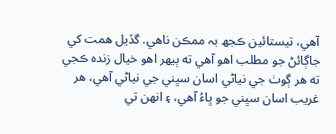آهي، تيستائين ڪجھ بہ ممڪن ناهي. گڏيل همت کي جاڳائڻ جو مطلب اهو آهي ته ٻيهر اهو خيال زنده ڪجي ته هر ڳوٺ جي نياڻي اسان سڀني جي نياڻي آهي، هر غريب اسان سڀني جو ڀاءُ آهي، ۽ انھن تي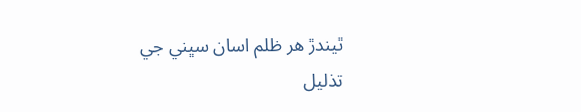ٿيندڙ هر ظلم اسان سڀني جي تذليل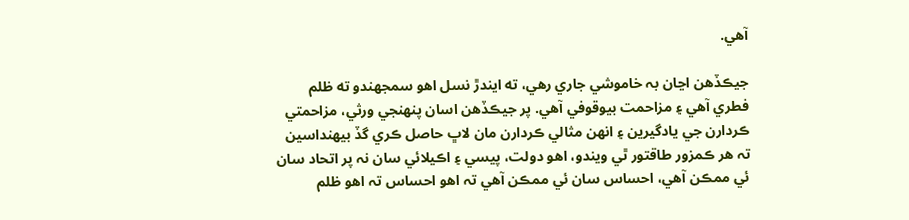آهي.

جيڪڏهن اڃان بہ خاموشي جاري رهي، ته ايندڙ نسل اهو سمجهندو ته ظلم فطري آهي ۽ مزاحمت بيوقوفي آهي. پر جيڪڏهن اسان پنهنجي ورثي، مزاحمتي ڪردارن جي يادگيرين ۽ انھن مثالي ڪردارن مان لاڀ حاصل ڪري گڏ بيھنداسين تہ ھر ڪمزور طاقتور ٿي ويندو، اھو دولت، پيسي ۽ اڪيلائي سان نہ پر اتحاد سان ئي ممڪن آھي، احساس سان ئي ممڪن آھي تہ اھو احساس تہ اھو ظلم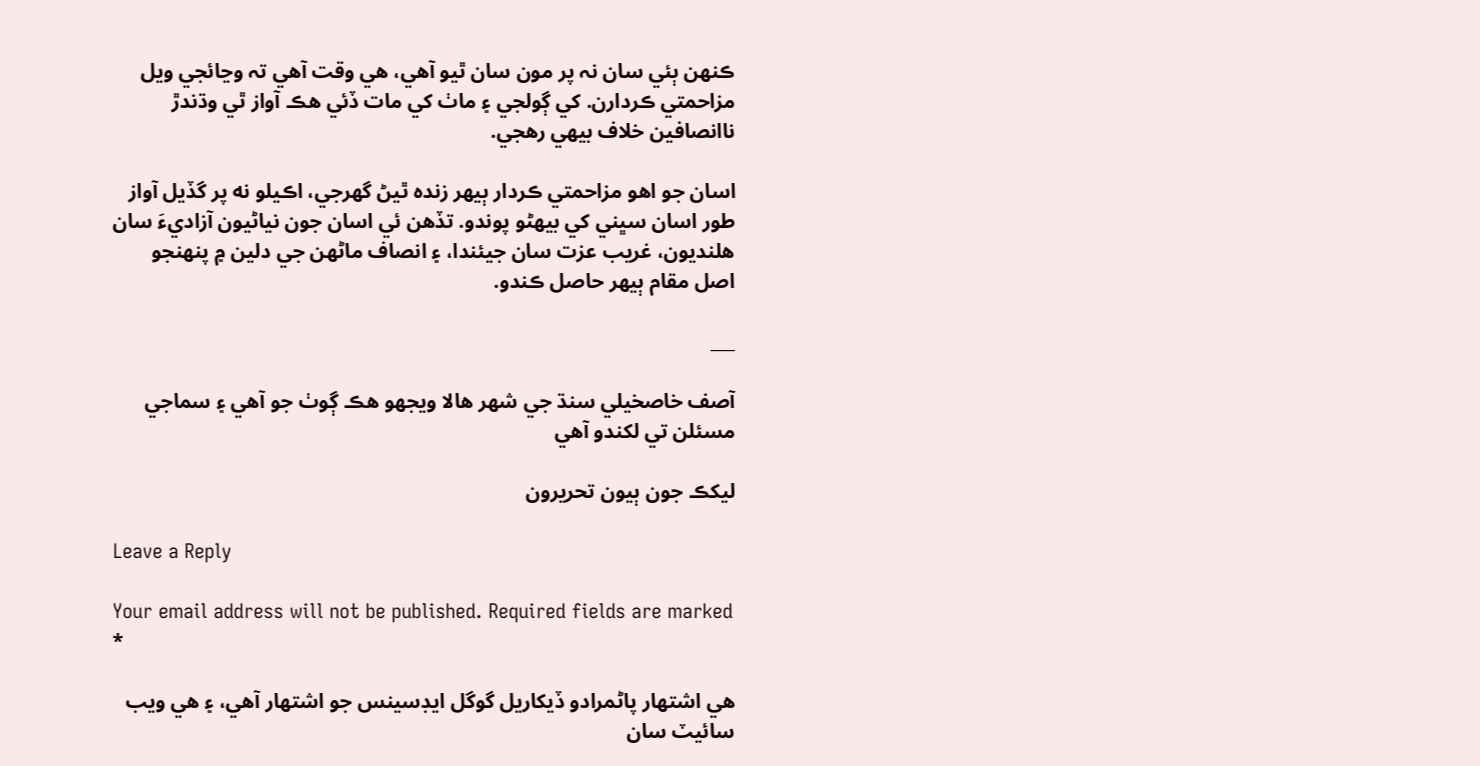ڪنھن ٻئي سان نہ پر مون سان ٿيو آھي، ھي وقت آھي تہ وڃائجي ويل مزاحمتي ڪردارن. کي ڳولجي ۽ ماٺ کي مات ڏئي ھڪ آواز ٿي وڌندڙ ناانصافين خلاف بيھي رھجي.

اسان جو اھو مزاحمتي ڪردار ٻيهر زنده ٿيڻ گهرجي، اڪيلو نه پر گڏيل آواز طور اسان سڀني کي بيھڻو پوندو. تڏهن ئي اسان جون نياڻيون آزاديءَ سان هلنديون، غريب عزت سان جيئندا، ۽ انصاف ماڻهن جي دلين ۾ پنهنجو اصل مقام ٻيهر حاصل ڪندو.

___

آصف خاصخيلي سنڌ جي شھر ھالا ويجھو ھڪ ڳوٺ جو آھي ۽ سماجي مسئلن تي لکندو آھي

ليکڪ جون ٻيون تحريرون

Leave a Reply

Your email address will not be published. Required fields are marked *

هي اشتهار پاڻمرادو ڏيکاريل گوگل ايڊسينس جو اشتهار آهي، ۽ هي ويب سائيٽ سان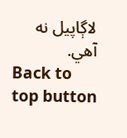لاڳاپيل نه آهي.
Back to top button